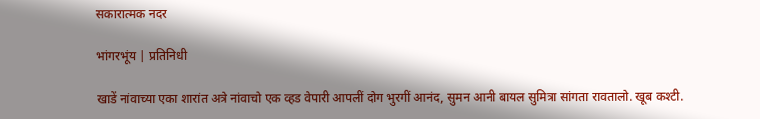सकारात्मक नदर

भांगरभूंय | प्रतिनिधी

खाडें नांवाच्या एका शारांत अत्रे नांवाचो एक व्हड वेपारी आपलीं दोग भुरगीं आनंद, सुमन आनी बायल सुमित्रा सांगता रावतालो. खूब कश्टी.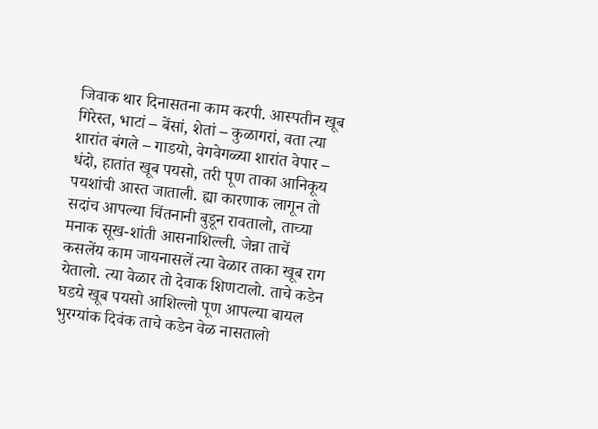जिवाक थार दिनासतना काम करपी. आस्पतीन खूब गिरेस्त, भाटां – बेंसां, शेतां – कुळागरां, वता त्या शारांत बंगले – गाडयो, वेगवेगळ्या शारांत वेपार – धंदो, हातांत खूब पयसो, तरी पूण ताका आनिकूय पयशांची आस्त जाताली. ह्या कारणाक लागून तो सदांच आपल्या चिंतनानी बुडून रावतालो, ताच्या मनाक सूख-शांती आसनाशिल्ली. जेन्ना ताचें कसलेंय काम जायनासलें त्या वेळार ताका खूब राग येतालो. त्या वेळार तो देवाक शिणटालो. ताचे कडेन घडये खूब पयसो आशिल्लो पूण आपल्या बायल भुरग्यांक दिवंक ताचे कडेन वेळ नासतालो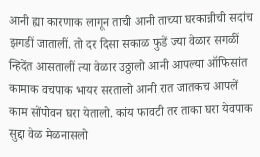आनी ह्या कारणाक लागून ताची आनी ताच्या घरकान्नीची सदांच झगडीं जातालीं. तो दर दिसा सकाळ फुडें ज्या वेळार सगळीं न्हिदेंत आसतालीं त्या वेळार उठ्ठालो आनी आपल्या ऑफिसांत कामाक वचपाक भायर सरतालो आनी रात जातकच आपलें काम सोंपोवन घरा येतालो. कांय फावटी तर ताका घरा येवपाक सुद्दा वेळ मेळनासलो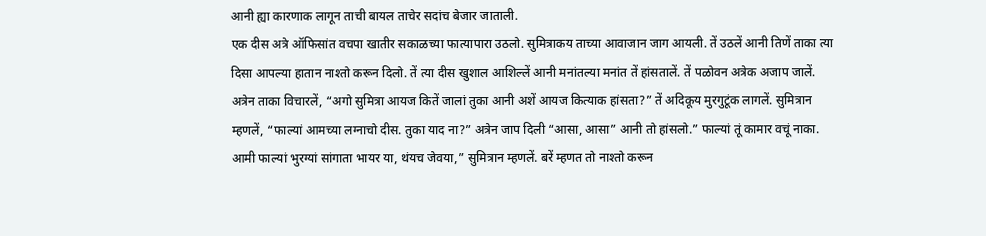आनी ह्या कारणाक लागून ताची बायल ताचेर सदांच बेजार जाताली.
एक दीस अत्रे ऑफिसांत वचपा खातीर सकाळच्या फात्यापारा उठलो. सुमित्राकय ताच्या आवाजान जाग आयली. तें उठलें आनी तिणें ताका त्या दिसा आपल्या हातान नाश्तो करून दिलो. तें त्या दीस खुशाल आशिल्लें आनी मनांतल्या मनांत तें हांसतालें. तें पळोवन अत्रेक अजाप जालें. अत्रेन ताका विचारलें, “अगो सुमित्रा आयज कितें जालां तुका आनी अशें आयज कित्याक हांसता?” तें अदिकूय मुरगुटूंक लागलें. सुमित्रान म्हणलें, “फाल्यां आमच्या लग्नाचो दीस. तुका याद ना?” अत्रेन जाप दिली “आसा, आसा” आनी तो हांसलो.” फाल्यां तूं कामार वचूं नाका. आमी फाल्यां भुरग्यां सांगाता भायर या, थंयच जेवया,” सुमित्रान म्हणलें. बरें म्हणत तो नाश्तो करून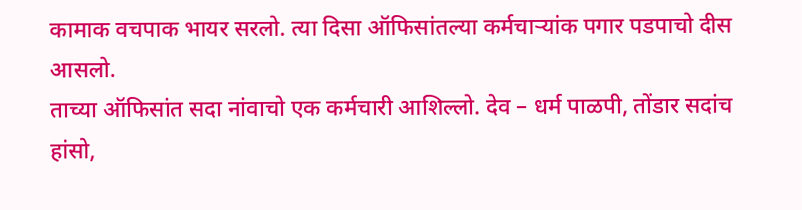कामाक वचपाक भायर सरलो. त्या दिसा ऑफिसांतल्या कर्मचार्‍यांक पगार पडपाचो दीस आसलो.
ताच्या ऑफिसांत सदा नांवाचो एक कर्मचारी आशिल्लो. देव – धर्म पाळपी, तोंडार सदांच हांसो,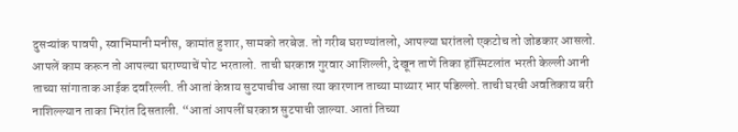दुसऱ्यांक पावपी, स्वाभिमानी मनीस, कामांत हुशार, सामको तरबेज. तो गरीब घराण्यांतलो, आपल्या घरांतलो एकटोच तो जोडकार आसलो. आपलें काम करून तो आपल्या घराण्याचें पोट भरतालो. ताची घरकान्न गुरवार आशिल्ली, देखून ताणें तिका हॉस्पिटलांत भरती केल्ली आनी ताच्या सांगाताक आईक दवरिल्ली. ती आतां केन्नाय सुटपाचीच आसा त्या कारणान ताच्या माथ्यार भार पडिल्लो. ताची घरची अवतिकाय बरी नाशिल्ल्यान ताका भिरांत दिसताली. “आतां आपलीं घरकान्न सुटपाची जाल्या. आतां तिच्या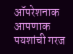ऑपरेशनाक आपणाक पयशांची गरज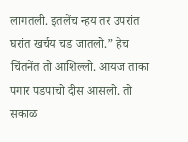लागतली. इतलेंच न्हय तर उपरांत घरांत खर्चय चड जातलो.” हेच चिंतनेंत तो आशिल्लो. आयज ताका पगार पडपाचो दीस आसलो. तो सकाळ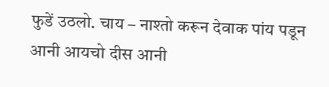फुडें उठलो. चाय – नाश्तो करून देवाक पांय पडून आनी आयचो दीस आनी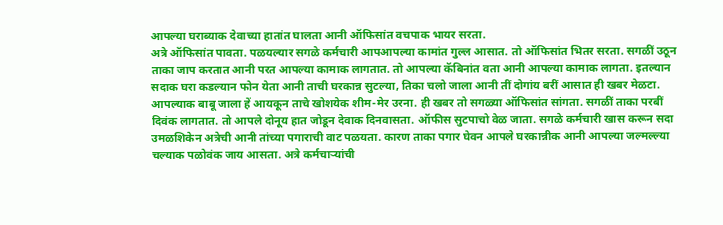आपल्या घराब्याक देवाच्या हातांत घालता आनी ऑफिसांत वचपाक भायर सरता.
अत्रे ऑफिसांत पावता. पळयल्यार सगळे कर्मचारी आपआपल्या कामांत गुल्ल आसात. तो ऑफिसांत भितर सरता. सगळीं उठून ताका जाप करतात आनी परत आपल्या कामाक लागतात. तो आपल्या कॅबिनांत वता आनी आपल्या कामाक लागता. इतल्यान सदाक घरा कडल्यान फोन येता आनी ताची घरकान्न सुटल्या, तिका चलो जाला आनी तीं दोगांय बरीं आसात ही खबर मेळटा. आपल्याक बाबू जाला हें आयकून ताचे खोशयेक शीम-मेर उरना. ही खबर तो सगळ्या ऑफिसांत सांगता. सगळीं ताका परबीं दिवंक लागतात. तो आपले दोनूय हात जोडून देवाक दिनवासता. ऑफीस सुटपाचो वेळ जाता. सगळे कर्मचारी खास करून सदा उमळशिकेन अत्रेची आनी तांच्या पगाराची वाट पळयता. कारण ताका पगार घेवन आपले घरकान्नीक आनी आपल्या जल्मल्ल्या चल्याक पळोवंक जाय आसता. अत्रे कर्मचाऱ्यांची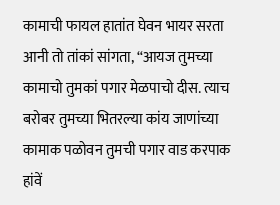कामाची फायल हातांत घेवन भायर सरता आनी तो तांकां सांगता, “आयज तुमच्या कामाचो तुमकां पगार मेळपाचो दीस. त्याच बरोबर तुमच्या भितरल्या कांय जाणांच्या कामाक पळोवन तुमची पगार वाड करपाक हांवें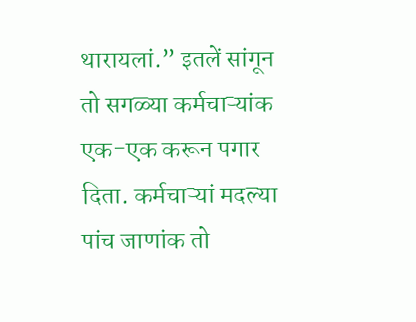थारायलां.” इतलें सांगून तो सगळ्या कर्मचाऱ्यांक एक-एक करून पगार दिता. कर्मचाऱ्यां मदल्या पांच जाणांक तो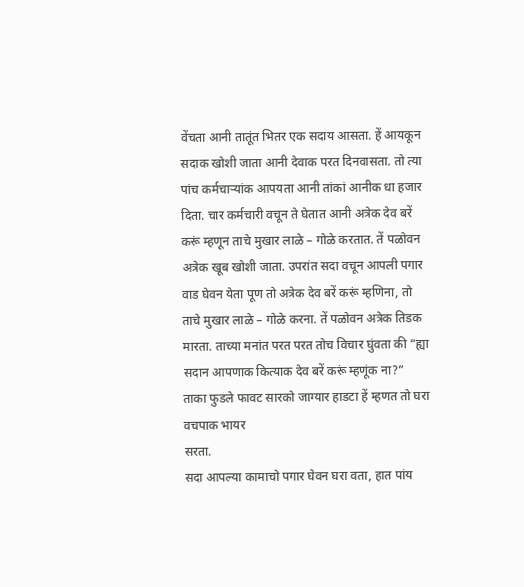वेंचता आनी तातूंत भितर एक सदाय आसता. हें आयकून सदाक खोशी जाता आनी देवाक परत दिनवासता. तो त्या पांच कर्मचाऱ्यांक आपयता आनी तांकां आनीक धा हजार दिता. चार कर्मचारी वचून ते घेतात आनी अत्रेक देव बरें करूं म्हणून ताचे मुखार लाळे – गोळे करतात. तें पळोवन अत्रेक खूब खोशी जाता. उपरांत सदा वचून आपली पगार वाड घेवन येता पूण तो अत्रेक देव बरें करूं म्हणिना, तो ताचे मुखार लाळे – गोळे करना. तें पळोवन अत्रेक तिडक मारता. ताच्या मनांत परत परत तोच विचार घुंवता की “ह्या सदान आपणाक कित्याक देव बरें करूं म्हणूंक ना?” ताका फुडले फावट सारको जाग्यार हाडटा हें म्हणत तो घरा वचपाक भायर
सरता.
सदा आपल्या कामाचो पगार घेवन घरा वता, हात पांय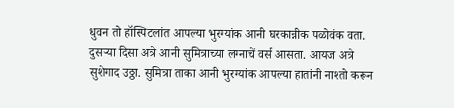धुवन तो हॉस्पिटलांत आपल्या भुरग्यांक आनी घरकान्नीक पळोवंक वता.
दुसऱ्या दिसा अत्रे आनी सुमित्राच्या लग्नाचें वर्स आसता. आयज अत्रे सुशेगाद उठ्ठा. सुमित्रा ताका आनी भुरग्यांक आपल्या हातांनी नाश्तो करून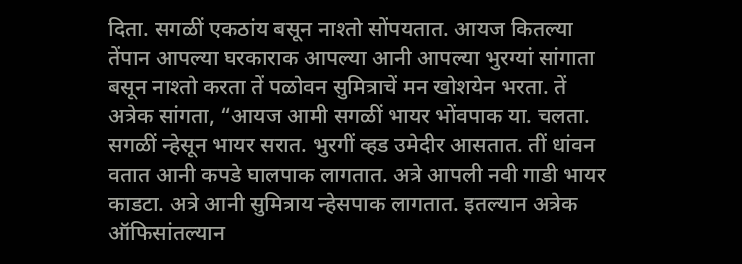दिता. सगळीं एकठांय बसून नाश्तो सोंपयतात. आयज कितल्या तेंपान आपल्या घरकाराक आपल्या आनी आपल्या भुरग्यां सांगाता बसून नाश्तो करता तें पळोवन सुमित्राचें मन खोशयेन भरता. तें अत्रेक सांगता, “आयज आमी सगळीं भायर भोंवपाक या. चलता. सगळीं न्हेसून भायर सरात. भुरगीं व्हड उमेदीर आसतात. तीं धांवन वतात आनी कपडे घालपाक लागतात. अत्रे आपली नवी गाडी भायर काडटा. अत्रे आनी सुमित्राय न्हेसपाक लागतात. इतल्यान अत्रेक ऑफिसांतल्यान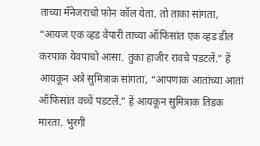ताच्या मॅनेजराचो फोन कॉल येता. तो ताका सांगता, “आयज एक व्हड वेपारी ताच्या ऑफिसांत एक व्हड डील करपाक येवपाचो आसा. तुका हाजीर रावचे पडटलें.” हें आयकून अत्रे सुमित्राक सांगता, “आपणाक आतांच्या आतां ऑफिसांत वच्चें पडटलें.” हें आयकून सुमित्राक तिडक मारता. भुरगीं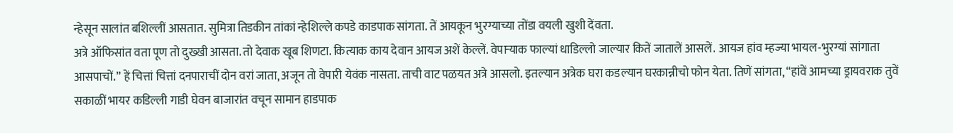न्हेसून सालांत बशिल्लीं आसतात. सुमित्रा तिडकीन तांकां न्हेशिल्ले कपडे काडपाक सांगता. तें आयकून भुरग्याच्या तोंडा वयली खुशी देंवता.
अत्रे ऑफिसांत वता पूण तो दुख्खी आसता. तो देवाक खूब शिणटा. कित्याक काय देवान आयज अशें केल्लें. वेपाऱ्याक फाल्यां धाडिल्लो जाल्यार कितें जातालें आसलें. आयज हांव म्हज्या भायल-भुरग्यां सांगाता आसपाचों.” हें चित्तां चित्तां दनपाराचीं दोन वरां जाता, अजून तो वेपारी येवंक नासता. ताची वाट पळयत अत्रे आसलो. इतल्यान अत्रेक घरा कडल्यान घरकान्नीचो फोन येता. तिणें सांगता, “हांवें आमच्या ड्रायवराक तुवें सकाळीं भायर कडिल्ली गाडी घेवन बाजारांत वचून सामान हाडपाक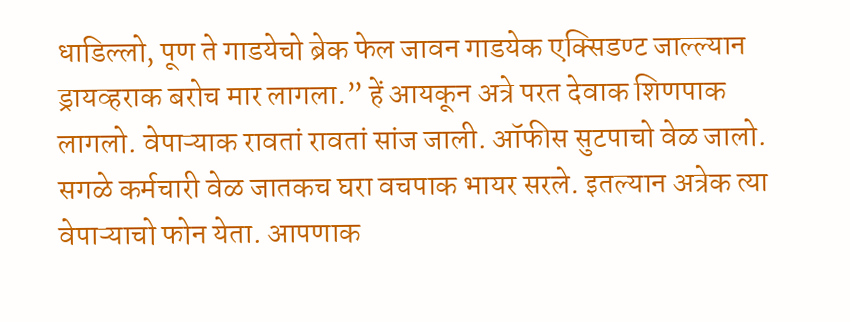धाडिल्लो, पूण ते गाडयेचो ब्रेक फेल जावन गाडयेक एक्सिडण्ट जाल्ल्यान ड्रायव्हराक बरोच मार लागला.” हें आयकून अत्रे परत देवाक शिणपाक लागलो. वेपाऱ्याक रावतां रावतां सांज जाली. ऑफीस सुटपाचो वेळ जालो. सगळे कर्मचारी वेळ जातकच घरा वचपाक भायर सरले. इतल्यान अत्रेक त्या वेपाऱ्याचो फोन येता. आपणाक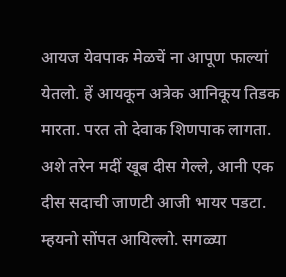आयज येवपाक मेळचें ना आपूण फाल्यां येतलो. हें आयकून अत्रेक आनिकूय तिडक मारता. परत तो देवाक शिणपाक लागता.
अशे तरेन मदीं खूब दीस गेल्ले, आनी एक दीस सदाची जाणटी आजी भायर पडटा. म्हयनो सोंपत आयिल्लो. सगळ्या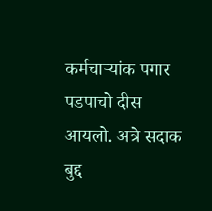कर्मचाऱ्यांक पगार पडपाचो दीस आयलो. अत्रे सदाक बुद्द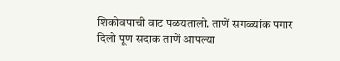शिकोवपाची वाट पळयतालो. ताणें सगळ्यांक पगार दिलो पूण सदाक ताणें आपल्या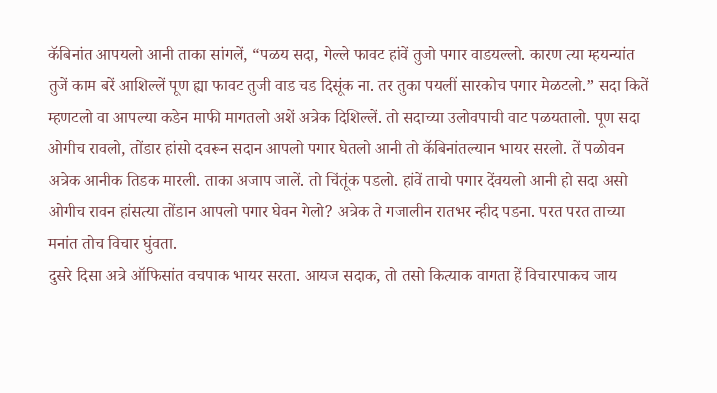कॅबिनांत आपयलो आनी ताका सांगलें, “पळय सदा, गेल्ले फावट हांवें तुजो पगार वाडयल्लो. कारण त्या म्हयन्यांत तुजें काम बरें आशिल्लें पूण ह्या फावट तुजी वाड चड दिसूंक ना. तर तुका पयलीं सारकोच पगार मेळटलो.” सदा कितें म्हणटलो वा आपल्या कडेन माफी मागतलो अशें अत्रेक दिशिल्लें. तो सदाच्या उलोवपाची वाट पळयतालो. पूण सदा ओगीच रावलो, तोंडार हांसो दवरून सदान आपलो पगार घेतलो आनी तो कॅबिनांतल्यान भायर सरलो. तें पळोवन अत्रेक आनीक तिडक मारली. ताका अजाप जालें. तो चिंतूंक पडलो. हांवें ताचो पगार देंवयलो आनी हो सदा असो ओगीच रावन हांसत्या तोंडान आपलो पगार घेवन गेलो? अत्रेक ते गजालीन रातभर न्हीद पडना. परत परत ताच्या मनांत तोच विचार घुंवता.
दुसरे दिसा अत्रे ऑफिसांत वचपाक भायर सरता. आयज सदाक, तो तसो कित्याक वागता हें विचारपाकच जाय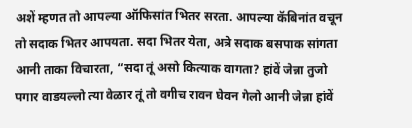अशें म्हणत तो आपल्या ऑफिसांत भितर सरता. आपल्या कॅबिनांत वचून तो सदाक भितर आपयता. सदा भितर येता, अत्रे सदाक बसपाक सांगता आनी ताका विचारता, “सदा तूं असो कित्याक वागता? हांवें जेन्ना तुजो पगार वाडयल्लो त्या वेळार तूं तो वगीच रावन घेवन गेलो आनी जेन्ना हांवें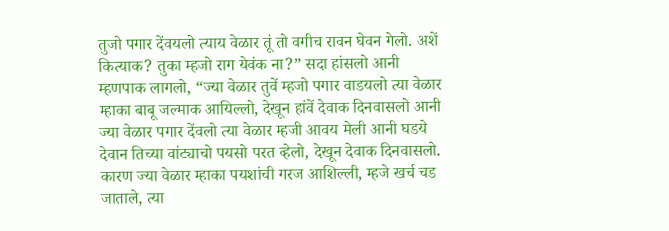तुजो पगार देंवयलो त्याय वेळार तूं तो वगीच रावन घेवन गेलो. अशें कित्याक? तुका म्हजो राग येवंक ना?” सदा हांसलो आनी म्हणपाक लागलो, “ज्या वेळार तुवें म्हजो पगार वाडयलो त्या वेळार म्हाका बाबू जल्माक आयिल्लो, देखून हांवें देवाक दिनवासलो आनी ज्या वेळार पगार देंवलो त्या वेळार म्हजी आवय मेली आनी घडये देवान तिच्या वांट्याचो पयसो परत व्हेलो, देखून देवाक दिनवासलो. कारण ज्या वेळार म्हाका पयशांची गरज आशिल्ली, म्हजे खर्च चड जाताले, त्या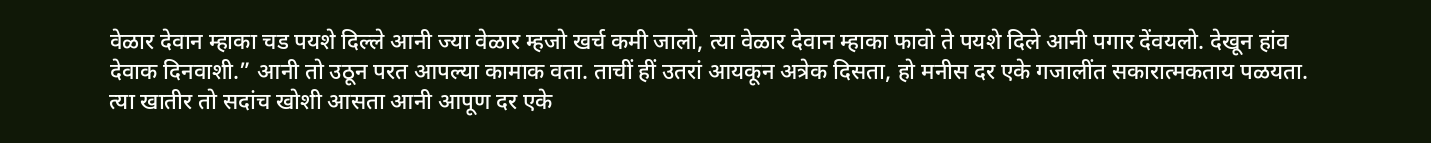वेळार देवान म्हाका चड पयशे दिल्ले आनी ज्या वेळार म्हजो खर्च कमी जालो, त्या वेळार देवान म्हाका फावो ते पयशे दिले आनी पगार देंवयलो. देखून हांव देवाक दिनवाशी.” आनी तो उठून परत आपल्या कामाक वता. ताचीं हीं उतरां आयकून अत्रेक दिसता, हो मनीस दर एके गजालींत सकारात्मकताय पळयता. त्या खातीर तो सदांच खोशी आसता आनी आपूण दर एके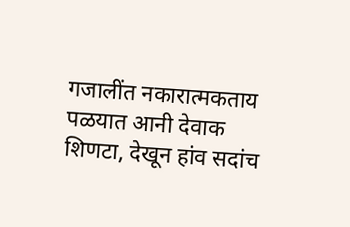गजालींत नकारात्मकताय पळयात आनी देवाक
शिणटा, देखून हांव सदांच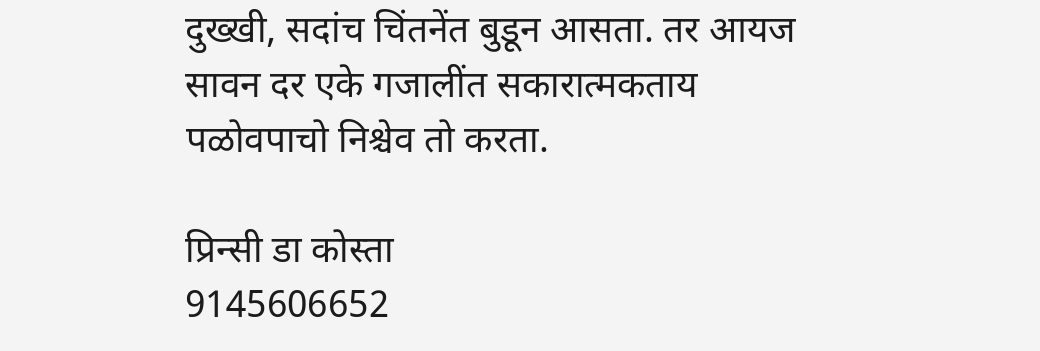दुख्खी, सदांच चिंतनेंत बुडून आसता. तर आयज सावन दर एके गजालींत सकारात्मकताय पळोवपाचो निश्चेव तो करता.

प्रिन्सी डा कोस्ता
9145606652